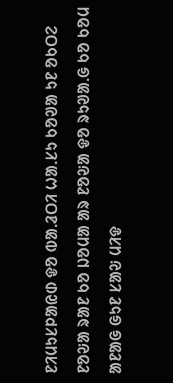ᱱᱤᱢᱩᱥᱞᱟᱭᱰ ᱫᱚ ᱵᱟᱹᱲᱛᱤ ᱦᱟᱹᱥᱩ ᱠᱚᱣᱟ ᱩᱱ ᱚᱠᱛᱮ ᱱᱚᱶᱟ ᱨᱟᱱ ᱠᱚ ᱡᱚᱢᱟ ᱟᱨ ᱱᱚᱶᱟ ᱫᱚ ᱨᱩᱣᱟᱹᱜ ᱠᱚ ᱠᱚᱢ ᱟᱱᱟᱜ ᱜᱩᱱ ᱥᱟᱶ ᱢᱤᱫ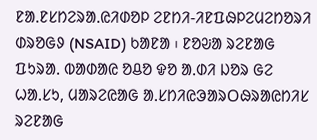ᱱᱟᱹᱱᱥᱴᱮᱨᱟᱹᱭᱤᱰᱚᱞ ᱮᱱᱴᱤ-ᱤᱱᱯᱷᱞᱮᱢᱮᱴᱚᱨᱤ ᱰᱨᱚᱜᱽ (NSAID) ᱠᱟᱱᱟ ᱾ ᱱᱚᱶᱟ ᱨᱮᱱᱟᱜ ᱯᱩᱨᱟᱹ ᱵᱟᱰᱟᱭ ᱚᱪᱚ ᱫᱚ ᱟᱹᱰᱤ ᱡᱚᱨ ᱜᱮ ᱦᱟᱹᱥᱩ, ᱢᱟᱨᱮᱭᱟᱜ ᱟᱹᱥᱴᱤᱭᱳᱟᱨᱛᱷᱨᱟᱭᱴᱤᱥ ᱨᱮᱱᱟᱜ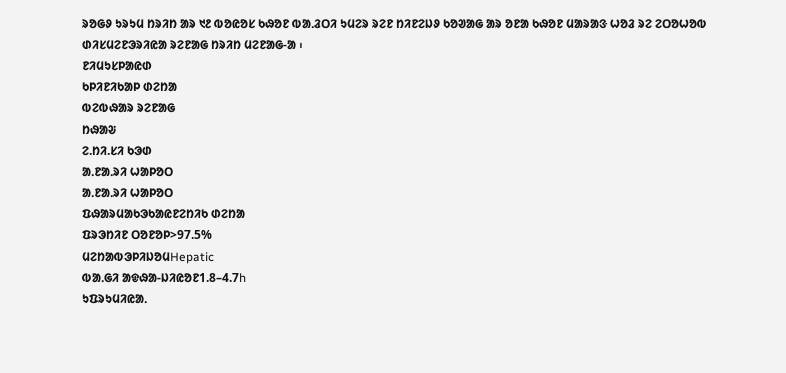ᱨᱚᱜᱽ ᱩᱨᱩᱢ ᱴᱨᱤᱴ ᱟᱨ ᱑᱒ ᱵᱚᱭᱚᱥ ᱠᱷᱚᱱ ᱵᱟᱹᱲᱛᱤ ᱩᱢᱮᱨ ᱨᱮᱱ ᱴᱤᱱᱮᱡᱽ ᱠᱚᱣᱟᱜ ᱟᱨ ᱚᱱᱟ ᱠᱷᱚᱱ ᱢᱟᱨᱟᱝ ᱦᱚᱲ ᱨᱮ ᱮᱛᱚᱦᱚᱵ ᱰᱤᱥᱢᱮᱱᱳᱨᱤᱭᱟ ᱨᱮᱱᱟᱜ ᱴᱨᱤᱴ ᱢᱮᱱᱟᱜ-ᱟ ᱾
ᱱᱤᱢᱩᱥᱞᱟᱭᱰ
ᱠᱞᱤᱱᱤᱠᱟᱞ ᱰᱮᱴᱟ
ᱵᱮᱵᱷᱟᱨ ᱨᱮᱱᱟᱜ
ᱴᱷᱟᱶ
ᱮ.ᱴᱤ.ᱥᱤ ᱠᱳᱰ
ᱟᱹᱱᱟᱹᱨᱤ ᱦᱟᱞᱚᱛ
ᱟᱹᱱᱟᱹᱨᱤ ᱦᱟᱞᱚᱛ
ᱯᱷᱟᱨᱢᱟᱠᱳᱠᱟᱭᱱᱮᱴᱤᱠ ᱰᱮᱴᱟ
ᱯᱨᱳᱴᱤᱱ ᱛᱚᱱᱚᱞ>97.5%
ᱢᱮᱴᱟᱵᱳᱞᱤᱡᱚᱢHepatic
ᱵᱟᱹᱜᱤ ᱟᱫᱷᱟ-ᱡᱤᱭᱚᱱ1.8–4.7h
ᱩᱯᱨᱩᱢᱤᱭᱟᱹ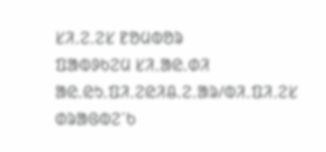ᱥᱤ.ᱮ.ᱮᱥ ᱱᱚᱢᱵᱚᱨ
ᱯᱟᱵᱽᱠᱮᱢ ᱥᱤ.ᱟᱭ.ᱰᱤ
ᱟᱭ.ᱭᱩ.ᱯᱤ.ᱮᱭᱤᱪ.ᱮ.ᱟᱨ/ᱵᱤ.ᱯᱤ.ᱮᱥ
ᱰᱨᱟᱜᱵᱮᱸᱠ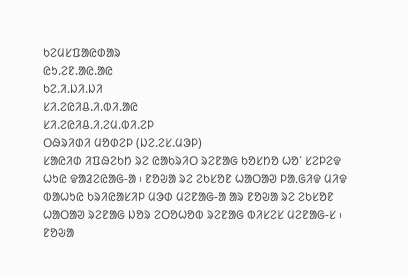ᱠᱮᱢᱥᱯᱟᱭᱰᱟᱨ
ᱭᱩ.ᱮᱱ.ᱟᱭ.ᱟᱭ
ᱠᱮ.ᱤ.ᱡᱤ.ᱡᱤ
ᱥᱤ.ᱮᱭᱤᱪ.ᱤ.ᱵᱤ.ᱟᱭ
ᱥᱤ.ᱮᱭᱤᱪ.ᱤ.ᱮᱢ.ᱵᱤ.ᱮᱞ
ᱛᱷᱨᱤᱰᱤ ᱢᱚᱰᱮᱞ (ᱡᱮ.ᱮᱥ.ᱢᱳᱞ)
ᱥᱟᱭᱤᱰ ᱤᱯᱷᱮᱠᱴ ᱨᱮ ᱭᱟᱠᱨᱤᱛ ᱨᱮᱱᱟᱜ ᱠᱚᱥᱴᱚ ᱦᱚᱸ ᱥᱮᱞᱮᱫ ᱦᱩᱭ ᱫᱟᱲᱮᱭᱟᱜ-ᱟ ᱾ ᱱᱚᱶᱟ ᱨᱮ ᱮᱠᱥᱚᱱ ᱦᱟᱛᱟᱣ ᱞᱟᱹᱜᱤᱫ ᱢᱤᱫ ᱵᱟᱦᱩᱭ ᱠᱨᱤᱭᱟᱥᱤᱞ ᱢᱳᱰ ᱢᱮᱱᱟᱜ-ᱟ ᱟᱨ ᱱᱚᱶᱟ ᱨᱮ ᱮᱠᱥᱚᱱ ᱦᱟᱛᱟᱣ ᱨᱮᱱᱟᱜ ᱡᱚᱨ ᱮᱛᱚᱦᱚᱵ ᱨᱮᱱᱟᱜ ᱵᱤᱥᱮᱥ ᱢᱮᱱᱟᱜ-ᱥ ᱾ ᱱᱚᱶᱟ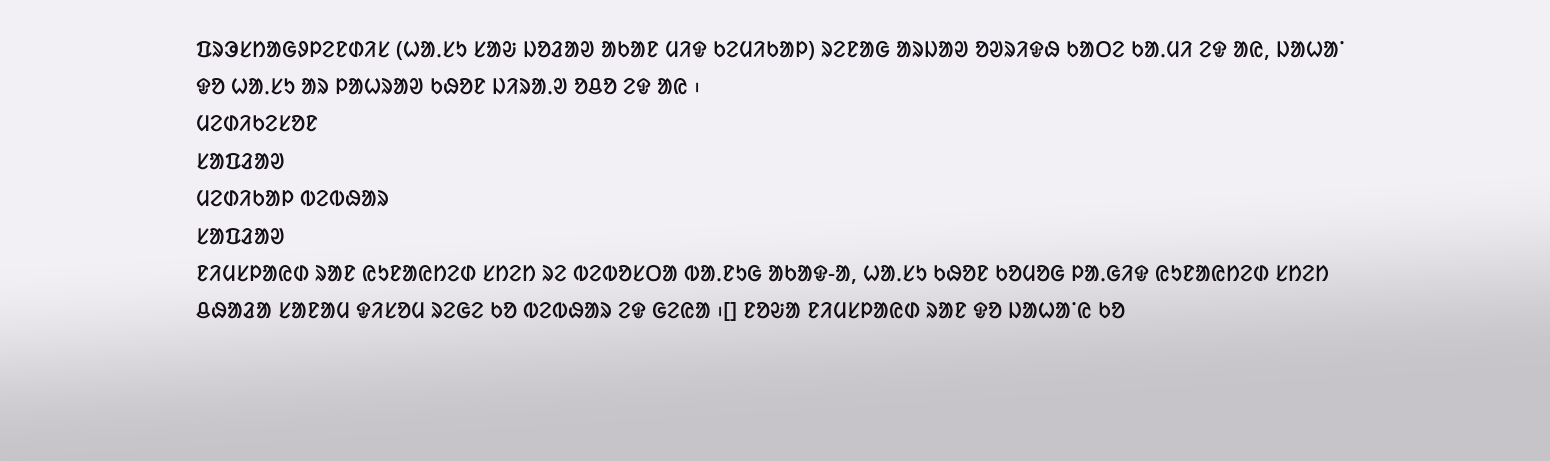ᱯᱨᱳᱥᱴᱟᱜᱽᱞᱮᱱᱰᱤᱥ (ᱦᱟᱹᱥᱩ ᱥᱟᱶ ᱡᱚᱲᱟᱣ ᱟᱠᱟᱱ ᱢᱤᱫ ᱠᱮᱢᱤᱠᱟᱞ) ᱨᱮᱱᱟᱜ ᱟᱨᱡᱟᱣ ᱚᱣᱨᱤᱫᱷ ᱠᱟᱛᱮ ᱠᱟᱹᱢᱤ ᱮᱫ ᱟᱭ, ᱡᱟᱦᱟᱸ ᱫᱚ ᱦᱟᱹᱥᱩ ᱟᱨ ᱞᱟᱦᱨᱟᱣ ᱠᱷᱚᱱ ᱡᱤᱨᱟᱹᱣ ᱚᱪᱚ ᱮᱫ ᱟᱭ ᱾
ᱢᱮᱰᱤᱠᱮᱥᱚᱱ
ᱥᱟᱯᱲᱟᱣ
ᱢᱮᱰᱤᱠᱟᱞ ᱵᱮᱵᱷᱟᱨ
ᱥᱟᱯᱲᱟᱣ
ᱱᱤᱢᱥᱞᱟᱭᱰ ᱨᱟᱱ ᱭᱩᱱᱟᱭᱴᱮᱰ ᱥᱴᱮᱴ ᱨᱮ ᱵᱮᱵᱚᱥᱛᱟ ᱵᱟᱹᱱᱩᱜ ᱟᱠᱟᱫ-ᱟ, ᱦᱟᱹᱥᱩ ᱠᱷᱚᱱ ᱠᱚᱢᱚᱜ ᱞᱟᱹᱜᱤᱫ ᱭᱩᱱᱟᱭᱴᱮᱰ ᱥᱴᱮᱴ ᱪᱷᱟᱲᱟ ᱥᱟᱱᱟᱢ ᱫᱤᱥᱚᱢ ᱨᱮᱜᱮ ᱠᱚ ᱵᱮᱵᱷᱟᱨ ᱮᱫ ᱜᱮᱭᱟ ᱾[] ᱱᱚᱶᱟ ᱱᱤᱢᱥᱞᱟᱭᱰ ᱨᱟᱱ ᱫᱚ ᱡᱟᱦᱟᱸᱭ ᱠᱚ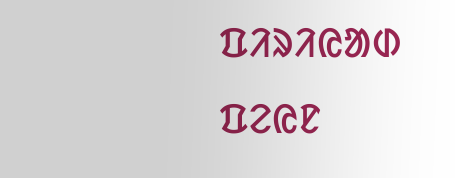ᱯᱤᱨᱤᱭᱟᱰ ᱯᱮᱭᱱ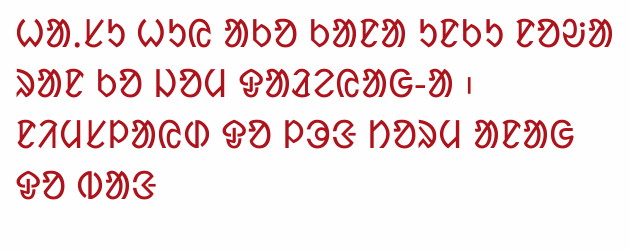ᱦᱟᱹᱥᱩ ᱦᱩᱭ ᱟᱠᱚ ᱠᱟᱱᱟ ᱩᱱᱠᱩ ᱱᱚᱶᱟ ᱨᱟᱱ ᱠᱚ ᱡᱚᱢ ᱫᱟᱲᱮᱭᱟᱜ-ᱟ ᱾ ᱱᱤᱢᱥᱞᱟᱭᱰ ᱫᱚ ᱞᱳᱝ ᱴᱚᱨᱢ ᱟᱱᱟᱜ ᱫᱚ ᱵᱟᱝ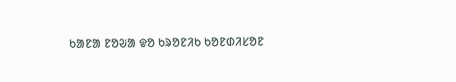ᱠᱟᱱᱟ ᱱᱚᱶᱟ ᱫᱚ ᱠᱨᱚᱱᱤᱠ ᱠᱚᱱᱰᱤᱥᱚᱱ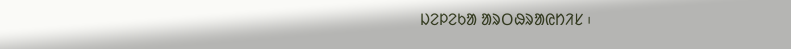ᱡᱮᱞᱮᱠᱟ ᱟᱨᱛᱷᱨᱟᱭᱴᱤᱥ ᱾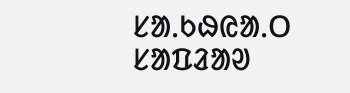ᱥᱟᱹᱠᱷᱭᱟᱹᱛ
ᱥᱟᱯᱲᱟᱣ